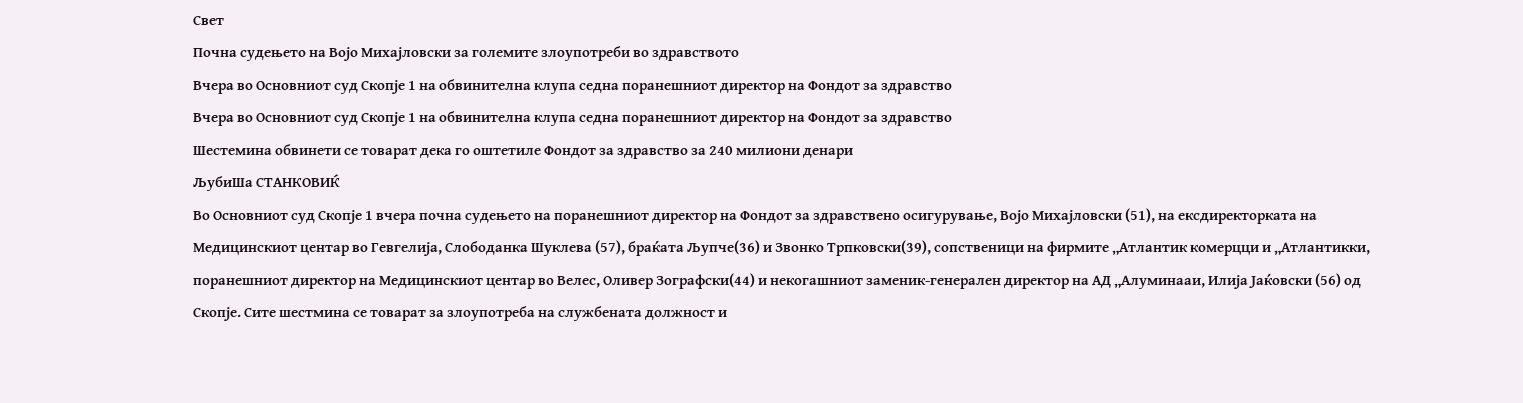Свет
Почна судењето на Војо Михајловски за големите злоупотреби во здравството
Вчера во Основниот суд Скопје 1 на обвинителна клупа седна поранешниот директор на Фондот за здравство
Вчера во Основниот суд Скопје 1 на обвинителна клупа седна поранешниот директор на Фондот за здравство
Шестемина обвинети се товарат дека го оштетиле Фондот за здравство за 240 милиони денари
ЉубиШа СТАНКОВИЌ
Во Основниот суд Скопје 1 вчера почна судењето на поранешниот директор на Фондот за здравствено осигурување, Војо Михајловски (51), на ексдиректорката на Медицинскиот центар во Гевгелија, Слободанка Шуклева (57), браќата Љупче(36) и Звонко Трпковски(39), сопственици на фирмите „Атлантик комерцци и „Атлантикки, поранешниот директор на Медицинскиот центар во Велес, Оливер Зографски(44) и некогашниот заменик-генерален директор на АД „Алуминааи, Илија Јаќовски (56) од Скопје. Сите шестмина се товарат за злоупотреба на службената должност и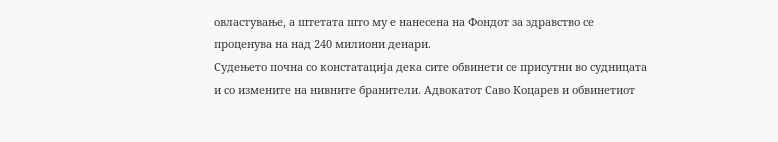овластување, а штетата што му е нанесена на Фондот за здравство се проценува на над 240 милиони денари.
Судењето почна со констатација дека сите обвинети се присутни во судницата и со измените на нивните бранители. Адвокатот Саво Коцарев и обвинетиот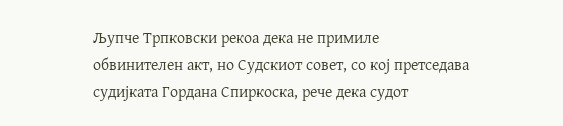Љупче Трпковски рекоа дека не примиле обвинителен акт, но Судскиот совет, со кој претседава судијката Гордана Спиркоска, рече дека судот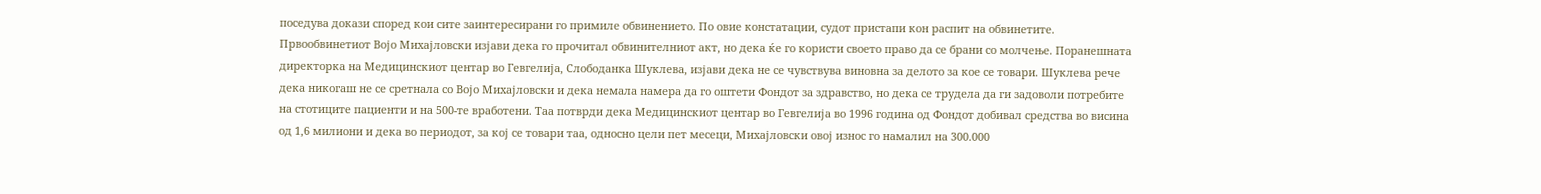поседува докази според кои сите заинтересирани го примиле обвинението. По овие констатации, судот пристапи кон распит на обвинетите.
Првообвинетиот Војо Михајловски изјави дека го прочитал обвинителниот акт, но дека ќе го користи своето право да се брани со молчење. Поранешната директорка на Медицинскиот центар во Гевгелија, Слободанка Шуклева, изјави дека не се чувствува виновна за делото за кое се товари. Шуклева рече дека никогаш не се сретнала со Војо Михајловски и дека немала намера да го оштети Фондот за здравство, но дека се трудела да ги задоволи потребите на стотиците пациенти и на 500-те вработени. Таа потврди дека Медицинскиот центар во Гевгелија во 1996 година од Фондот добивал средства во висина од 1,6 милиони и дека во периодот, за кој се товари таа, односно цели пет месеци, Михајловски овој износ го намалил на 300.000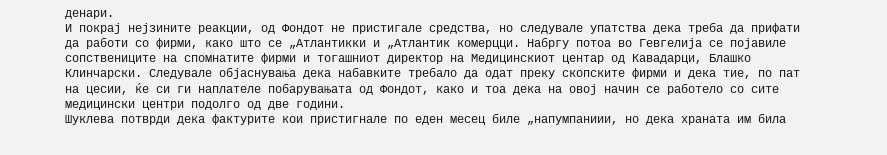денари.
И покрај нејзините реакции, од Фондот не пристигале средства, но следувале упатства дека треба да прифати да работи со фирми, како што се „Атлантикки и „Атлантик комерцци. Набргу потоа во Гевгелија се појавиле сопствениците на спомнатите фирми и тогашниот директор на Медицинскиот центар од Кавадарци, Блашко Клинчарски. Следувале објаснувања дека набавките требало да одат преку скопските фирми и дека тие, по пат на цесии, ќе си ги наплателе побарувањата од Фондот, како и тоа дека на овој начин се работело со сите медицински центри подолго од две години.
Шуклева потврди дека фактурите кои пристигнале по еден месец биле „напумпаниии, но дека храната им била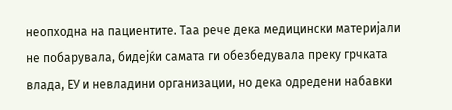неопходна на пациентите. Таа рече дека медицински материјали не побарувала, бидејќи самата ги обезбедувала преку грчката влада, ЕУ и невладини организации, но дека одредени набавки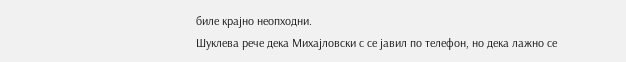биле крајно неопходни.
Шуклева рече дека Михајловски с се јавил по телефон, но дека лажно се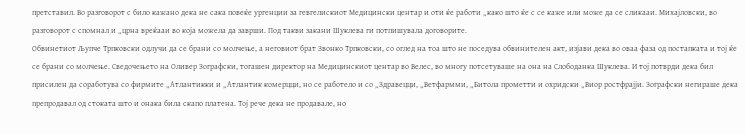претставил. Во разговорот с било кажано дека не сака повеќе ургенции за гевгелискиот Медицински центар и оти ќе работи „како што ќе с се каже или може да се сликааи. Михајловски, во разговорот с спомнал и „црна вреќааи во која можела да заврши. Под такви закани Шуклева ги потпишувала договорите.
Обвинетиот Љупче Трпковски одлучи да се брани со молчење, а неговиот брат Звонко Трпковски, со оглед на тоа што не поседува обвинителен акт, изјави дека во оваа фаза од постапката и тој ќе се брани со молчење. Сведочењето на Оливер Зографски, тогашен директор на Медицинскиот центар во Велес, во многу потсетуваше на она на Слободанка Шуклева. И тој потврди дека бил присилен да соработува со фирмите „Атлантикки и „Атлантик комерцци, но се работело и со „Здравецци, „Ветфармми, „Битола прометти и охридски „Виор ростфрајји. Зографски негираше дека препродавал од стоката што и онака била скапо платена. Тој рече дека не продавале, но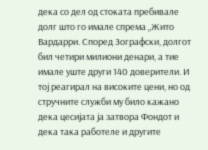дека со дел од стоката пребивале долг што го имале спрема „Жито Вардарри. Според Зографски, долгот бил четири милиони денари, а тие имале уште други 140 доверители. И тој реагирал на високите цени, но од стручните служби му било кажано дека цесијата ја затвора Фондот и дека така работеле и другите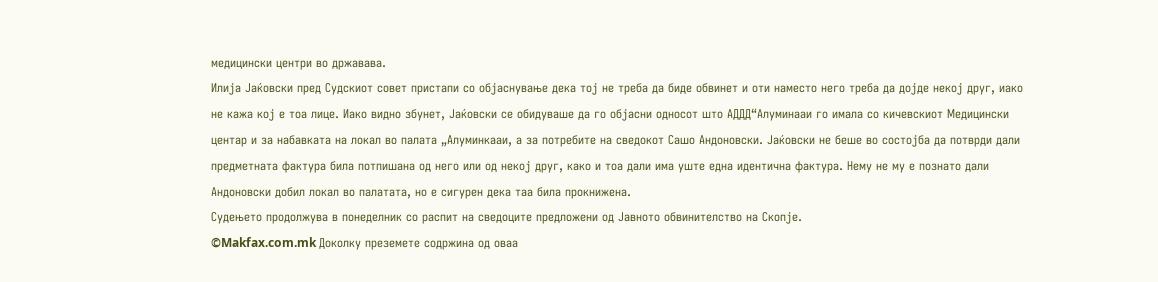медицински центри во државава.
Илија Јаќовски пред Судскиот совет пристапи со објаснување дека тој не треба да биде обвинет и оти наместо него треба да дојде некој друг, иако не кажа кој е тоа лице. Иако видно збунет, Јаќовски се обидуваше да го објасни односот што АДДД“Алуминааи го имала со кичевскиот Медицински центар и за набавката на локал во палата „Алуминкааи, а за потребите на сведокот Сашо Андоновски. Јаќовски не беше во состојба да потврди дали предметната фактура била потпишана од него или од некој друг, како и тоа дали има уште една идентична фактура. Нему не му е познато дали Андоновски добил локал во палатата, но е сигурен дека таа била прокнижена.
Судењето продолжува в понеделник со распит на сведоците предложени од Јавното обвинителство на Скопје.
©Makfax.com.mk Доколку преземете содржина од оваа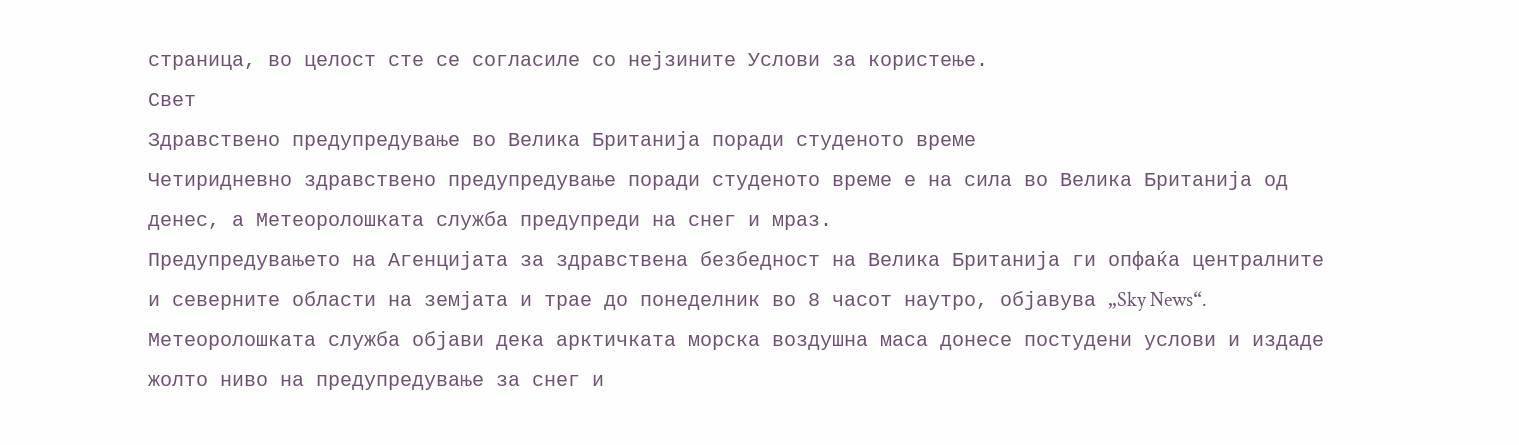страница, во целост сте се согласиле со нејзините Услови за користење.
Свет
Здравствено предупредување во Велика Британија поради студеното време
Четиридневно здравствено предупредување поради студеното време е на сила во Велика Британија од денес, а Метеоролошката служба предупреди на снег и мраз.
Предупредувањето на Агенцијата за здравствена безбедност на Велика Британија ги опфаќа централните и северните области на земјата и трае до понеделник во 8 часот наутро, објавува „Sky News“.
Метеоролошката служба објави дека арктичката морска воздушна маса донесе постудени услови и издаде жолто ниво на предупредување за снег и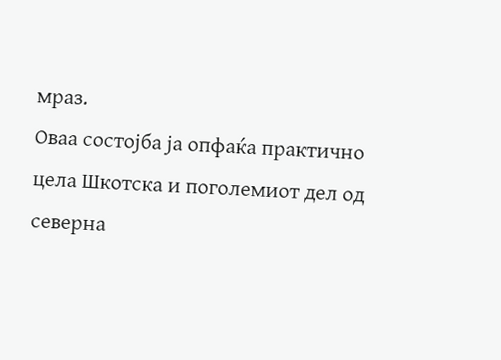мраз.
Оваа состојба ја опфаќа практично цела Шкотска и поголемиот дел од северна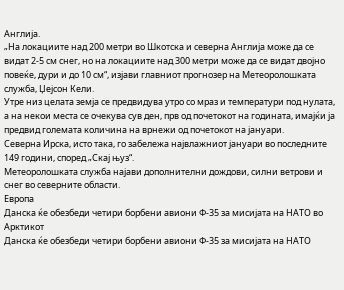Англија.
„На локациите над 200 метри во Шкотска и северна Англија може да се видат 2-5 см снег, но на локациите над 300 метри може да се видат двојно повеќе, дури и до 10 см“, изјави главниот прогнозер на Метеоролошката служба, Џејсон Кели.
Утре низ целата земја се предвидува утро со мраз и температури под нулата, а на некои места се очекува сув ден, прв од почетокот на годината, имајќи ја предвид големата количина на врнежи од почетокот на јануари.
Северна Ирска, исто така, го забележа највлажниот јануари во последните 149 години, според „Скај њуз“.
Метеоролошката служба најави дополнителни дождови, силни ветрови и снег во северните области.
Европа
Данска ќе обезбеди четири борбени авиони Ф-35 за мисијата на НАТО во Арктикот
Данска ќе обезбеди четири борбени авиони Ф-35 за мисијата на НАТО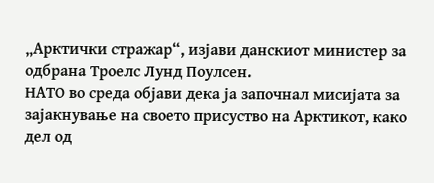„Арктички стражар“, изјави данскиот министер за одбрана Троелс Лунд Поулсен.
НАТО во среда објави дека ја започнал мисијата за зајакнување на своето присуство на Арктикот, како дел од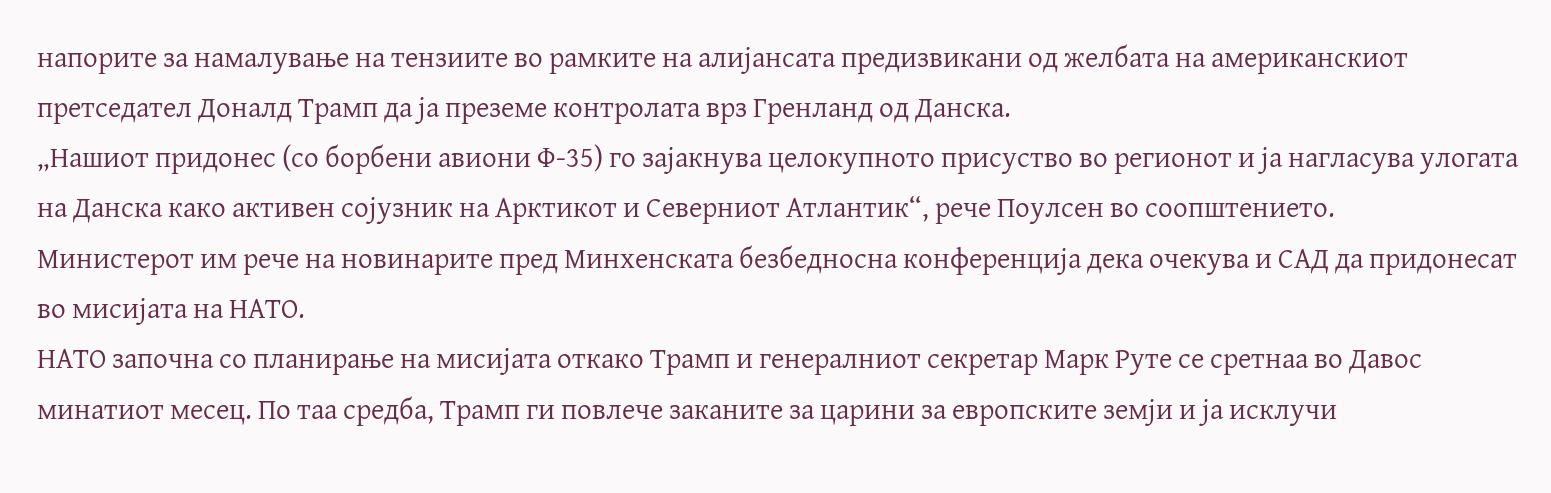напорите за намалување на тензиите во рамките на алијансата предизвикани од желбата на американскиот претседател Доналд Трамп да ја преземе контролата врз Гренланд од Данска.
„Нашиот придонес (со борбени авиони Ф-35) го зајакнува целокупното присуство во регионот и ја нагласува улогата на Данска како активен сојузник на Арктикот и Северниот Атлантик“, рече Поулсен во соопштението.
Министерот им рече на новинарите пред Минхенската безбедносна конференција дека очекува и САД да придонесат во мисијата на НАТО.
НАТО започна со планирање на мисијата откако Трамп и генералниот секретар Марк Руте се сретнаа во Давос минатиот месец. По таа средба, Трамп ги повлече заканите за царини за европските земји и ја исклучи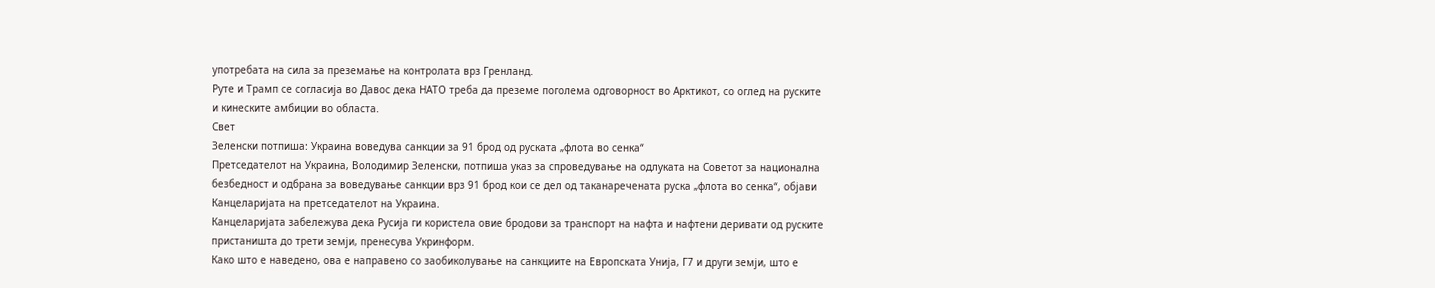употребата на сила за преземање на контролата врз Гренланд.
Руте и Трамп се согласија во Давос дека НАТО треба да преземе поголема одговорност во Арктикот, со оглед на руските и кинеските амбиции во областа.
Свет
Зеленски потпиша: Украина воведува санкции за 91 брод од руската „флота во сенка“
Претседателот на Украина, Володимир Зеленски, потпиша указ за спроведување на одлуката на Советот за национална безбедност и одбрана за воведување санкции врз 91 брод кои се дел од таканаречената руска „флота во сенка“, објави Канцеларијата на претседателот на Украина.
Канцеларијата забележува дека Русија ги користела овие бродови за транспорт на нафта и нафтени деривати од руските пристаништа до трети земји, пренесува Укринформ.
Како што е наведено, ова е направено со заобиколување на санкциите на Европската Унија, Г7 и други земји, што е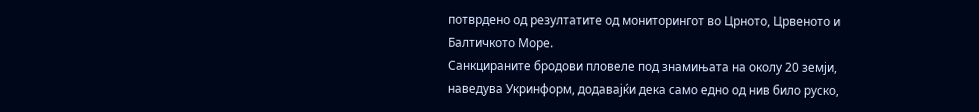потврдено од резултатите од мониторингот во Црното, Црвеното и Балтичкото Море.
Санкцираните бродови пловеле под знамињата на околу 20 земји, наведува Укринформ, додавајќи дека само едно од нив било руско,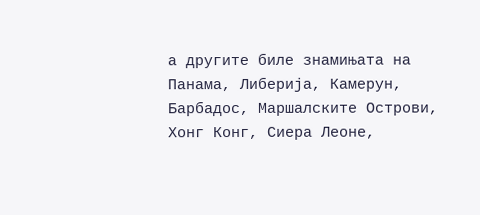а другите биле знамињата на Панама, Либерија, Камерун, Барбадос, Маршалските Острови, Хонг Конг, Сиера Леоне,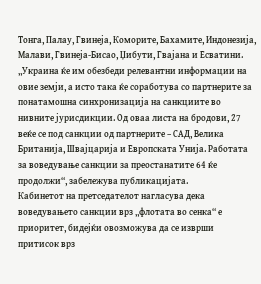Тонга, Палау, Гвинеја, Коморите, Бахамите, Индонезија, Малави, Гвинеја-Бисао, Џибути, Гвајана и Есватини.
„Украина ќе им обезбеди релевантни информации на овие земји, а исто така ќе соработува со партнерите за понатамошна синхронизација на санкциите во нивните јурисдикции. Од оваа листа на бродови, 27 веќе се под санкции од партнерите – САД, Велика Британија, Швајцарија и Европската Унија. Работата за воведување санкции за преостанатите 64 ќе продолжи“, забележува публикацијата.
Кабинетот на претседателот нагласува дека воведувањето санкции врз „флотата во сенка“ е приоритет, бидејќи овозможува да се изврши притисок врз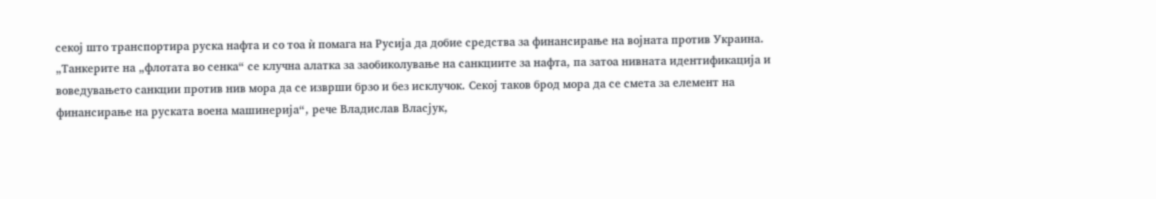секој што транспортира руска нафта и со тоа ѝ помага на Русија да добие средства за финансирање на војната против Украина.
„Танкерите на „флотата во сенка“ се клучна алатка за заобиколување на санкциите за нафта, па затоа нивната идентификација и воведувањето санкции против нив мора да се изврши брзо и без исклучок. Секој таков брод мора да се смета за елемент на финансирање на руската воена машинерија“, рече Владислав Власјук,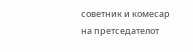советник и комесар на претседателот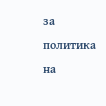за политика на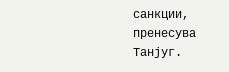санкции, пренесува Танјуг.